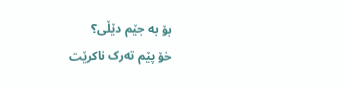بۆ بە جێم دێڵى؟
خۆ پێم تەرک ناکرێت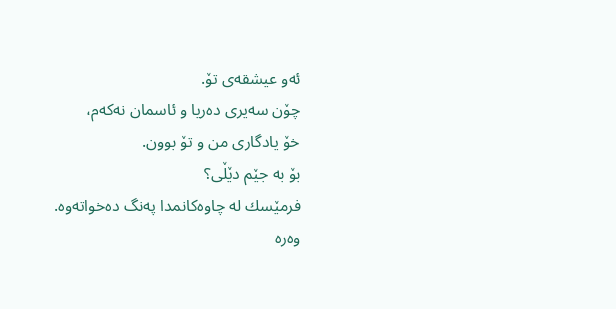ئەو عیشقەى تۆ.
چۆن سەیرى دەریا و ئاسمان نەکەم،
خۆ یادگارى من و تۆ بوون.
بۆ بە جێم دێڵى؟
فرمێسك له چاوەکانمدا پەنگ دەخواتەوە.
وەرە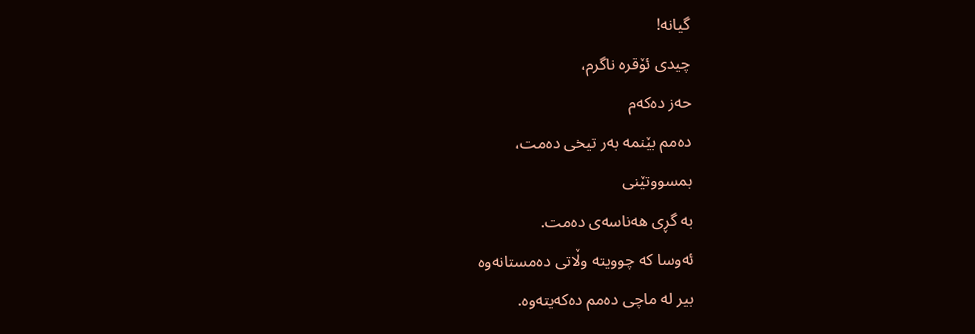گیانە!
چیدى ئۆقرە ناگرم،
حەز دەکەم
دەمم بێنمە بەر تیخى دەمت،
بمسووتێنى
بە گڕى هەناسەى دەمت.
ئەوسا کە چوویتە وڵاتى دەمستانەوە
بیر لە ماچى دەمم دەکەیتەوە.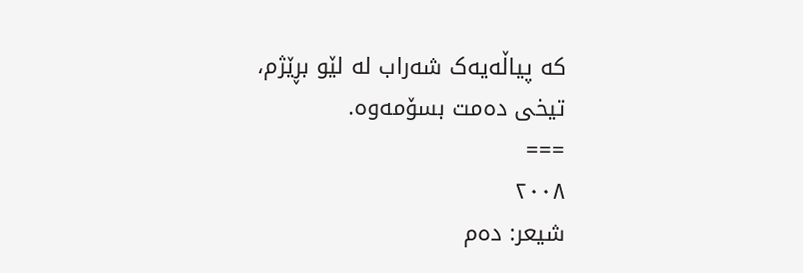کە پیاڵەیەک شەراب لە لێو بڕێژم،
تیخى دەمت بسۆمەوە.
===
٢٠٠٨
شیعر: دەم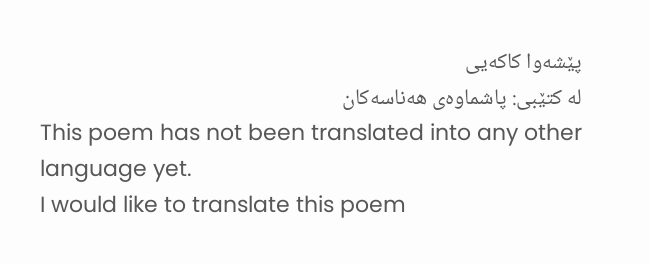پێشەوا کاکەیی
لە کتێبی: پاشماوەی هەناسەکان
This poem has not been translated into any other language yet.
I would like to translate this poem